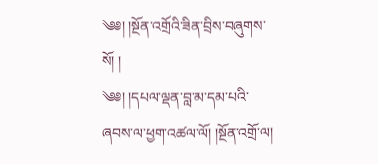༄༅། །སྔོན་འགྲོའི་ཟིན་བྲིས་བཞུགས་སོ། །
༄༅། །དཔལ་ལྡན་བླ་མ་དམ་པའི་ཞབས་ལ་ཕྱག་འཚལ་ལོ། །སྔོན་འགྲོ་ལ།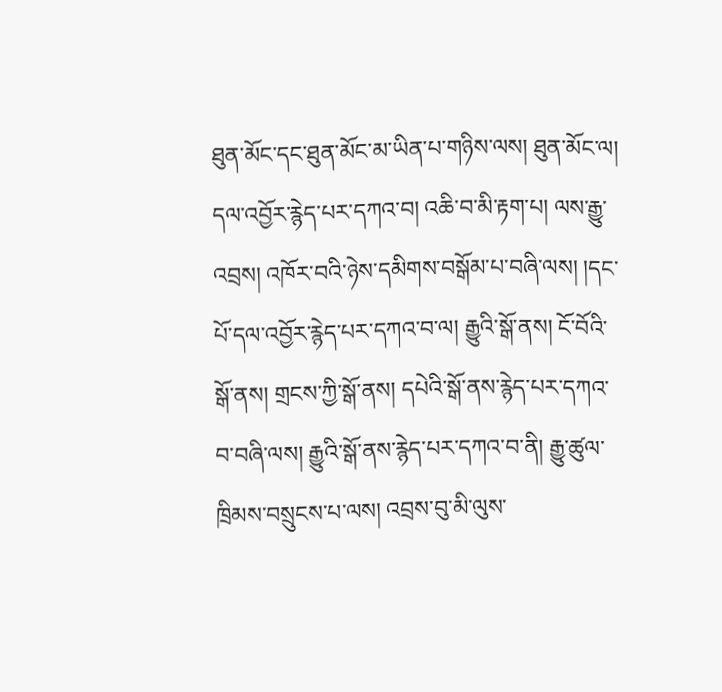ཐུན་མོང་དང་ཐུན་མོང་མ་ཡིན་པ་གཉིས་ལས། ཐུན་མོང་ལ། དལ་འབྱོར་རྙེད་པར་དཀའ་བ། འཆི་བ་མི་རྟག་པ། ལས་རྒྱུ་འབྲས། འཁོར་བའི་ཉེས་དམིགས་བསྒོམ་པ་བཞི་ལས། །དང་པོ་དལ་འབྱོར་རྙེད་པར་དཀའ་བ་ལ། རྒྱུའི་སྒོ་ནས། ངོ་བོའི་སྒོ་ནས། གྲངས་ཀྱི་སྒོ་ནས། དཔེའི་སྒོ་ནས་རྙེད་པར་དཀའ་བ་བཞི་ལས། རྒྱུའི་སྒོ་ནས་རྙེད་པར་དཀའ་བ་ནི། རྒྱུ་ཚུལ་ཁྲིམས་བསྲུངས་པ་ལས། འབྲས་བུ་མི་ལུས་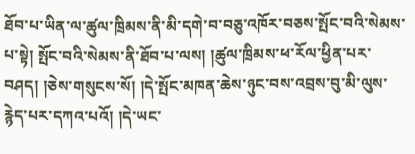ཐོབ་པ་ཡིན་ལ་ཚུལ་ཁྲིམས་ནི་མི་དགེ་བ་བཅུ་འཁོར་བཅས་སྤོང་བའི་སེམས་པ་སྟེ། སྤོང་བའི་སེམས་ནི་ཐོབ་པ་ལས། །ཚུལ་ཁྲིམས་ཕ་རོལ་ཕྱིན་པར་བཤད། །ཅེས་གསུངས་སོ། །དེ་སྤོང་མཁན་ཆེས་ཉུང་བས་འབྲས་བུ་མི་ལུས་རྙེད་པར་དཀའ་པའོ། །དེ་ཡང་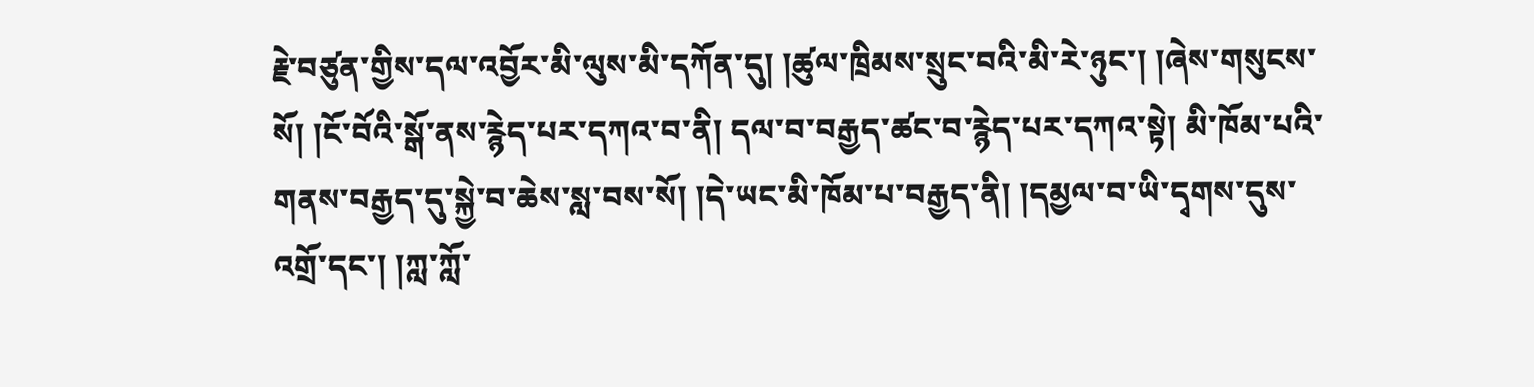རྗེ་བཙུན་གྱིས་དལ་འབྱོར་མི་ལུས་མི་དཀོན་དུ། །ཚུལ་ཁྲིམས་སྲུང་བའི་མི་རེ་ཉུང་། །ཞེས་གསུངས་སོ། །ངོ་བོའི་སྒོ་ནས་རྙེད་པར་དཀའ་བ་ནི། དལ་བ་བརྒྱད་ཚང་བ་རྙེད་པར་དཀའ་སྟེ། མི་ཁོམ་པའི་གནས་བརྒྱད་དུ་སྐྱེ་བ་ཆེས་སླ་བས་སོ། །དེ་ཡང་མི་ཁོམ་པ་བརྒྱད་ནི། །དམྱལ་བ་ཡི་དྭགས་དུས་འགྲོ་དང་། །ཀླ་ཀློ་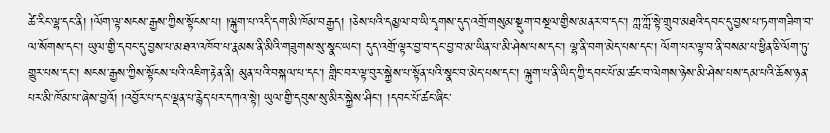ཚེ་རིང་ལྷ་དང་ནི། །ལོག་ལྟ་སངས་རྒྱས་ཀྱིས་སྟོངས་པ། །ལྐུག་པ་འདི་དག་མི་ཁོམ་བརྒྱད། །ཅེས་པའི་དམྱལ་བ་ཡི་དྭགས་དུད་འགྲོ་གསུམ་སྡུག་བསྔལ་གྱིས་མནར་བ་དང་། ཀླ་ཀློ་སྟེ་གྲུབ་མཐའི་དབང་དུ་བྱས་པ་ཏག་གཟིག་བ་ལ་སོགས་དང་། ཡུལ་གྱི་དབང་དུ་བྱས་པ་མཐའ་འཁོབ་པ་རྣམས་ནི་མིའི་གཟུགས་སུ་སྣང་ཡང་། དུད་འགྲོ་ལྟར་བྱ་བ་དང་བྱ་བ་མ་ཡིན་པ་མི་ཤེས་པས་དང་། ལྷ་ནི་བག་མེད་པས་དང་། ལོག་པར་ལྟ་བ་ནི་བསམ་པ་ཕྱིན་ཅི་ལོག་ཏུ་གྱུར་པས་དང་། སངས་རྒྱས་ཀྱིས་སྟོངས་པའི་འཇིག་རྟེན་ནི། མུན་པའི་བསྐལ་པ་དང་། གླིང་བར་ལྟ་བུར་སྐྱེས་པ་སྟོན་པའི་སྣང་བ་མེད་པས་དང་། ལྐུག་པ་ནི་ཡིད་ཀྱི་དབང་པོ་མ་ཚང་བ་ལེགས་ཉེས་མི་ཤེས་པས་དམ་པའི་ཆོས་ཉན་པར་མི་ཁོམ་པ་ཞེས་བྱའོ། །འབྱོར་པ་དང་ལྡན་པ་རྙེད་པར་དཀའ་སྟེ། ཡུལ་གྱི་དབུས་སུ་མིར་སྐྱེས་ཤིང་། །དབང་པོ་ཚང་ཞིང་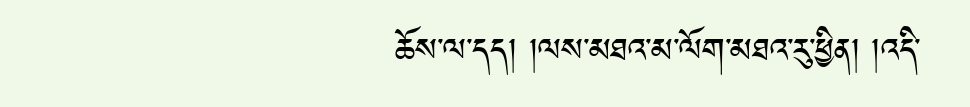ཆོས་ལ་དད། །ལས་མཐའ་མ་ལོག་མཐའ་རུ་ཕྱིན། །འདི་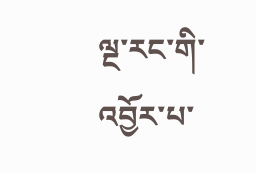ལྔ་རང་གི་འབྱོར་པ་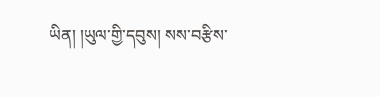ཡིན། །ཡུལ་གྱི་དབུས། སས་བརྩིས་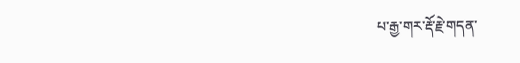པ་རྒྱ་གར་རྡོ་རྗེ་གདན་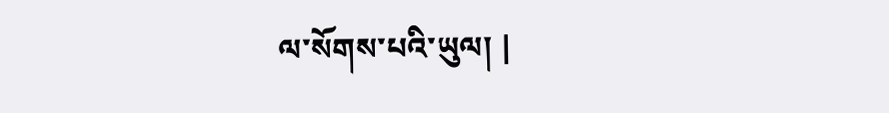ལ་སོགས་པའི་ཡུལ། |